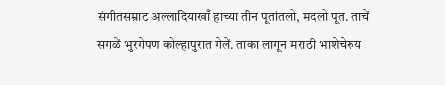संगीतसम्राट अल्लादियाखाँ हाच्या तीन पूतांतलो, मदलो पूत. ताचें सगळें भुरगेपण कोल्हापुरात गेलें. ताका लागून मराठी भाशेचेरुय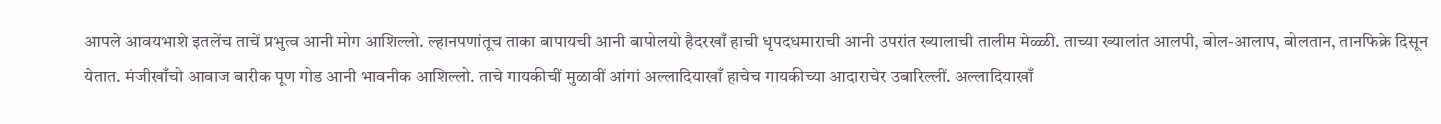आपले आवयभाशे इतलेंच ताचें प्रभुत्व आनी मोग आशिल्लो. ल्हानपणांतूच ताका बापायची आनी बापोलयो हैदरखाँ हाची धृपदधमाराची आनी उपरांत ख्यालाची तालीम मेळ्ळी. ताच्या ख्यालांत आलपी, बोल-आलाप, बोलतान, तानफिक्रे दिसून येतात. मंजीखाँचो आवाज बारीक पूण गोड आनी भावनीक आशिल्लो. ताचे गायकीचीं मुळावीं आंगां अल्लादियाखाँ हाचेच गायकीच्या आदाराचेर उबारिल्लीं. अल्लादियाखाँ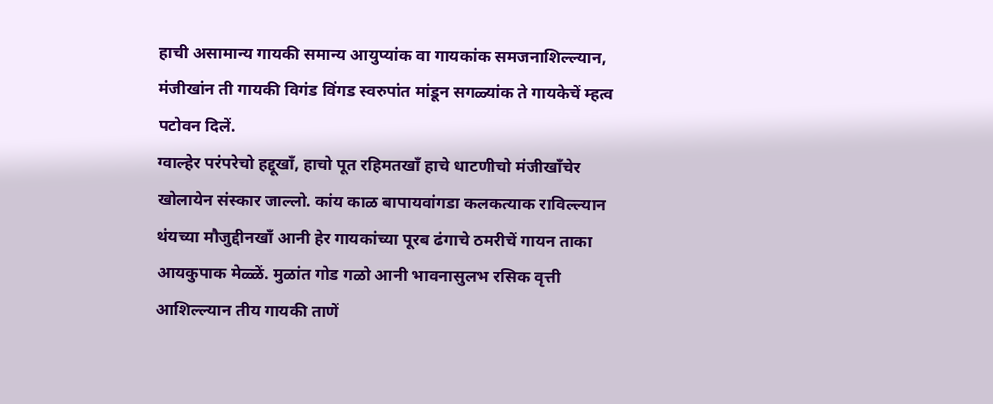हाची असामान्य गायकी समान्य आयुप्यांक वा गायकांक समजनाशिल्ल्यान, मंजीखांन ती गायकी विगंड विंगड स्वरुपांत मांडून सगळ्यांक ते गायकेचें म्हत्व पटोवन दिलें.
ग्वाल्हेर परंपरेचो हद्दूखाँ, हाचो पूत रहिमतखाँ हाचे धाटणीचो मंजीखाँचेर खोलायेन संस्कार जाल्लो. कांय काळ बापायवांगडा कलकत्याक राविल्ल्यान थंयच्या मौजुद्दीनखाँ आनी हेर गायकांच्या पूरब ढंगाचे ठमरीचें गायन ताका आयकुपाक मेळ्ळें. मुळांत गोड गळो आनी भावनासुलभ रसिक वृत्ती आशिल्ल्यान तीय गायकी ताणें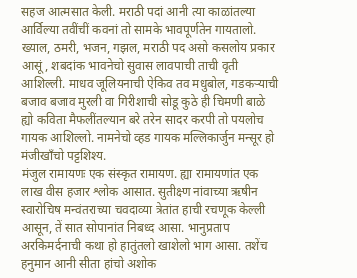सहज आत्मसात केली. मराठी पदां आनी त्या काळांतल्या आर्विल्या तवींचीं कवनां तो सामके भावपूर्णतेन गायतालो. ख्याल, ठमरी, भजन, गझल, मराठी पद असो कसलोय प्रकार आसूं, शबदांक भावनेचो सुवास लावपाची ताची वृती आशिल्ली. माधव जूलियनाची ऐकिव तव मधुबोल, गडकऱ्याची बजाव बजाव मुरली वा गिरीशाची सोडू कुठे ही चिमणी बाळे ह्यो कविता मैफलींतल्यान बरे तरेन सादर करपी तो पयलोच गायक आशिल्लो. नामनेचो व्हड गायक मल्लिकार्जुन मन्सूर हो मंजीखाँचो पट्टशिश्य.
मंजुल रामायणः एक संस्कृत रामायण. ह्या रामायणांत एक लाख वीस हजार श्लोक आसात. सुतीक्ष्ण नांवाच्या ऋषीन स्वारोचिष मन्वंतराच्या चवदाव्या त्रेतांत हाची रचणूक केल्ली आसून, तें सात सोपानांत निबध्द आसा. भानुप्रताप अरकिमर्दनाची कथा हो हातुंतलो खाशेलो भाग आसा. तशेंच हनुमान आनी सीता हांचो अशोक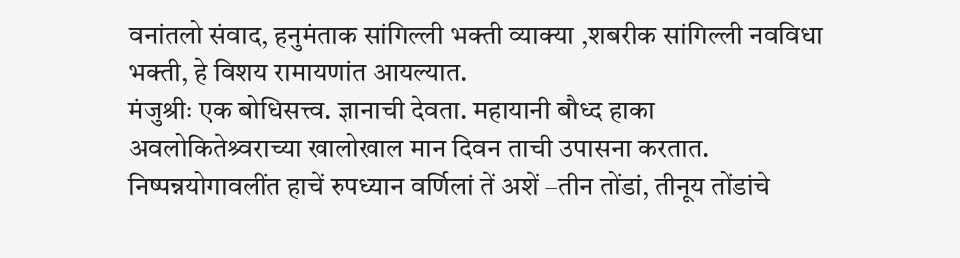वनांतलो संवाद, हनुमंताक सांगिल्ली भक्ती व्याक्या ,शबरीक सांगिल्ली नवविधा भक्ती, हे विशय रामायणांत आयल्यात.
मंजुश्रीः एक बोधिसत्त्व. ज्ञानाची देवता. महायानी बौध्द हाका अवलोकितेश्र्वराच्या खालोखाल मान दिवन ताची उपासना करतात. निष्पन्नयोगावलींत हाचें रुपध्यान वर्णिलां तें अशें –तीन तोंडां, तीनूय तोंडांचे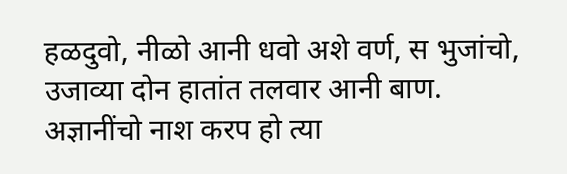हळदुवो, नीळो आनी धवो अशे वर्ण, स भुजांचो, उजाव्या दोन हातांत तलवार आनी बाण. अज्ञानींचो नाश करप हो त्या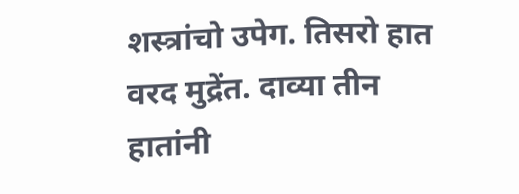शस्त्रांचो उपेग. तिसरो हात वरद मुद्रेंत. दाव्या तीन हातांनी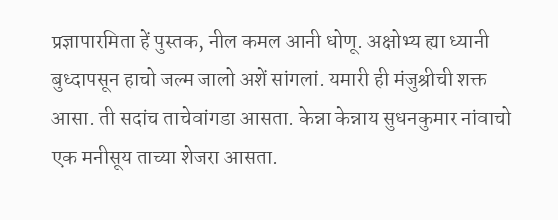प्रज्ञापारमिता हें पुस्तक, नील कमल आनी धोणू. अक्षोभ्य ह्या ध्यानी बुध्दापसून हाचो जल्म जालो अशें सांगलां. यमारी ही मंजुश्रीची शक्त आसा. ती सदांच ताचेवांगडा आसता. केन्ना केन्नाय सुधनकुमार नांवाचो एक मनीसूय ताच्या शेजरा आसता.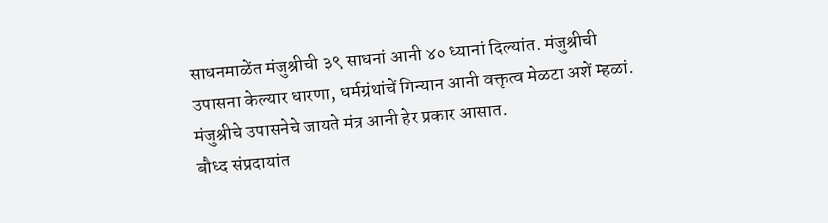साधनमाळेंत मंजुश्रीची ३९ साधनां आनी ४० ध्यानां दिल्यांत. मंजुश्रीची उपासना केल्यार धारणा, धर्मग्रंथांचें गिन्यान आनी वक्तृत्व मेळटा अशें म्हळां. मंजुश्रीचे उपासनेचे जायते मंत्र आनी हेर प्रकार आसात.
बौध्द संप्रदायांत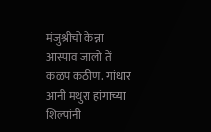मंजुश्रीचो केन्ना आस्पाव जालो तें कळप कठीण. गांधार आनी मथुरा हांगाच्या शिल्पांनी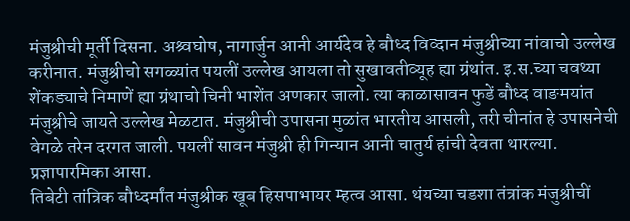मंजुश्रीची मूर्ती दिसना. अश्र्वघोष, नागार्जुन आनी आर्यदेव हे बौध्द विव्दान मंजुश्रीच्या नांवाचो उल्लेख करीनात. मंजुश्रीचो सगळ्यांत पयलीं उल्लेख आयला तो सुखावतीव्यूह ह्या ग्रंथांत. इ.स.च्या चवथ्या शेंकड्याचे निमाणें ह्या ग्रंथाचो चिनी भाशेंत अणकार जालो. त्या काळासावन फुडें बौध्द वाङमयांत मंजुश्रीचे जायते उल्लेख मेळटात. मंजुश्रीची उपासना मुळांत भारतीय आसली, तरी चीनांत हे उपासनेची वेगळे तरेन दरगत जाली. पयलीं सावन मंजुश्री ही गिन्यान आनी चातुर्य हांची देवता थारल्या. प्रज्ञापारमिका आसा.
तिबेटी तांत्रिक बौध्दर्मांत मंजुश्रीक खूब हिसपाभायर म्हत्व आसा. थंयच्या चडशा तंत्रांक मंजुश्रीचीं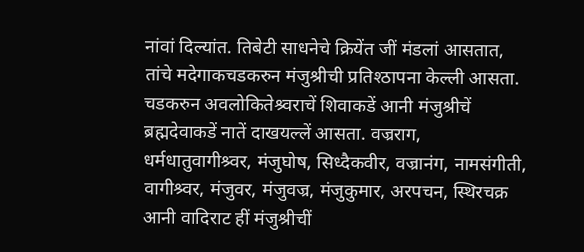नांवां दिल्यांत. तिबेटी साधनेचे क्रियेंत जीं मंडलां आसतात, तांचे मदेगाकचडकरुन मंजुश्रीची प्रतिश्ठापना केल्ली आसता. चडकरुन अवलोकितेश्र्वराचें शिवाकडें आनी मंजुश्रीचें ब्रह्मदेवाकडें नातें दाखयल्लें आसता. वज्रराग, धर्मधातुवागीश्र्वर, मंजुघोष, सिध्दैकवीर, वज्रानंग, नामसंगीती, वागीश्र्वर, मंजुवर, मंजुवज्र, मंजुकुमार, अरपचन, स्थिरचक्र आनी वादिराट हीं मंजुश्रीचीं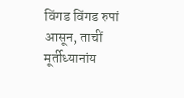विंगड विंगड रुपां आसून, ताचीं मूर्तीध्यानांय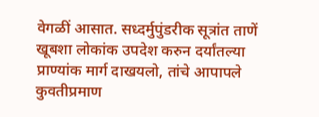वेगळीं आसात. सध्दर्मुपुंडरीक सूत्रांत ताणें खूबशा लोकांक उपदेश करुन दर्यांतल्या प्राण्यांक मार्ग दाखयलो, तांचे आपापले कुवतीप्रमाण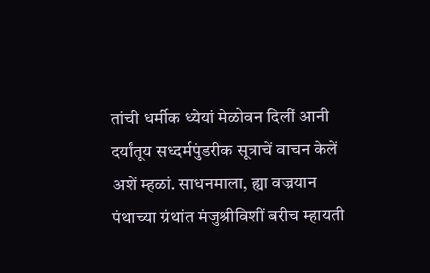तांची धर्मीक ध्येयां मेळोवन दिलीं आनी दर्यांतूय सध्दर्मपुंडरीक सूत्राचें वाचन केलें अशें म्हळां. साधनमाला, ह्या वज्रयान पंथाच्या ग्रंथांत मंजुश्रीविशीं बरीच म्हायती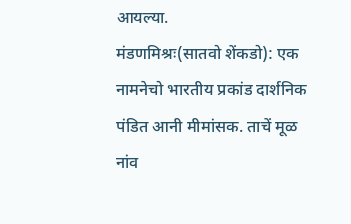आयल्या.
मंडणमिश्रः(सातवो शेंकडो): एक नामनेचो भारतीय प्रकांड दार्शनिक पंडित आनी मीमांसक. ताचें मूळ नांव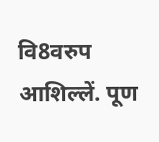वि8वरुप आशिल्लें. पूण